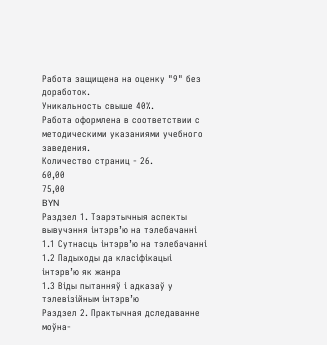Работа защищена на оценку "9" без доработок.
Уникальность свыше 40%.
Работа оформлена в соответствии с методическими указаниями учебного заведения.
Количество страниц - 26.
60,00
75,00
BYN
Раздзел 1. Тэарэтычныя аспекты вывучэння інтэрв’ю на тэлебачанні
1.1 Сутнасць інтэрв’ю на тэлебачанні
1.2 Падыходы да класіфікацыі інтэрв’ю як жанра
1.3 Віды пытанняў і адказаў у тэлевізійным інтэрв’ю
Раздзел 2. Практычная дследаванне моўна-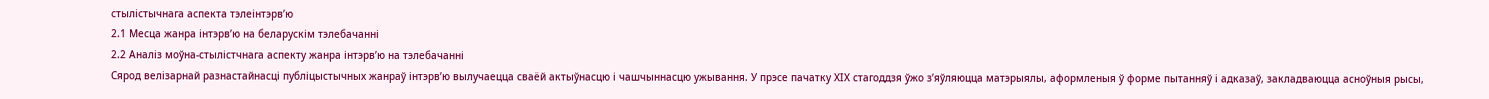стылістычнага аспекта тэлеінтэрв’ю
2.1 Месца жанра інтэрв’ю на беларускім тэлебачанні
2.2 Аналіз моўна-стылістчнага аспекту жанра інтэрв’ю на тэлебачанні
Сярод велізарнай разнастайнасці публіцыстычных жанраў інтэрв’ю вылучаецца сваёй актыўнасцю і чашчыннасцю ужывання. У прэсе пачатку ХIХ стагоддзя ўжо з’яўляюцца матэрыялы, аформленыя ў форме пытанняў і адказаў, закладваюцца асноўныя рысы,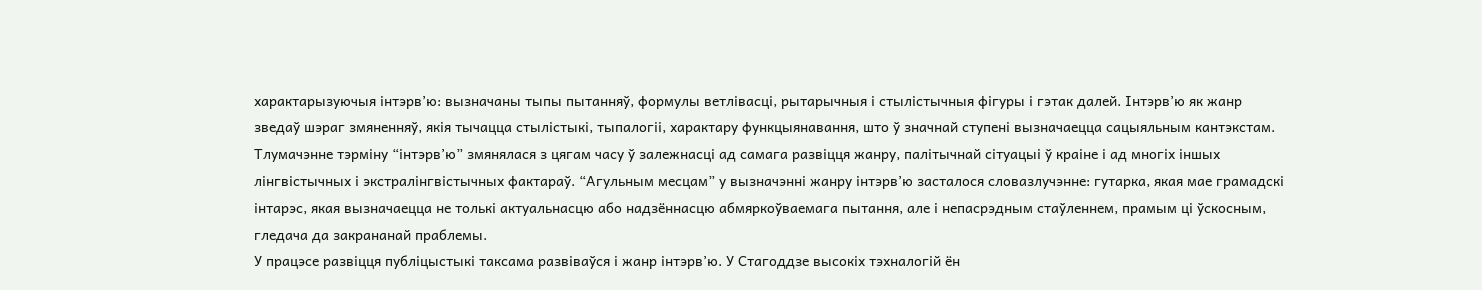характарызуючыя інтэрв’ю: вызначаны тыпы пытанняў, формулы ветлівасці, рытарычныя і стылістычныя фігуры і гэтак далей. Інтэрв’ю як жанр зведаў шэраг змяненняў, якія тычацца стылістыкі, тыпалогіі, характару функцыянавання, што ў значнай ступені вызначаецца сацыяльным кантэкстам.
Тлумачэнне тэрміну “інтэрв’ю” змянялася з цягам часу ў залежнасці ад самага развіцця жанру, палітычнай сітуацыі ў краіне і ад многіх іншых лінгвістычных і экстралінгвістычных фактараў. “Агульным месцам” у вызначэнні жанру інтэрв’ю засталося словазлучэнне: гутарка, якая мае грамадскі інтарэс, якая вызначаецца не толькі актуальнасцю або надзённасцю абмяркоўваемага пытання, але і непасрэдным стаўленнем, прамым ці ўскосным, гледача да закрананай праблемы.
У працэсе развіцця публіцыстыкі таксама развіваўся і жанр інтэрв’ю. У Стагоддзе высокіх тэхналогій ён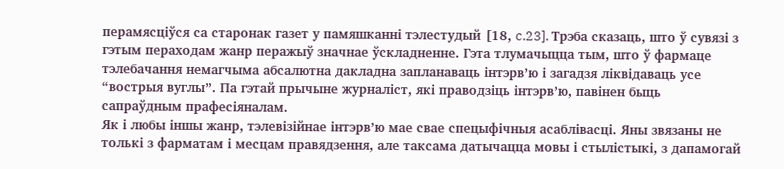перамясціўся са старонак газет у памяшканні тэлестудый [18, c.23]. Трэба сказаць, што ў сувязі з гэтым пераходам жанр перажыў значнае ўскладненне. Гэта тлумачыцца тым, што ў фармаце тэлебачання немагчыма абсалютна дакладна запланаваць інтэрв’ю і загадзя ліквідаваць усе “вострыя вуглы”. Па гэтай прычыне журналіст, які праводзіць інтэрв’ю, павінен быць сапраўдным прафесіяналам.
Як і любы іншы жанр, тэлевізійнае інтэрв’ю мае свае спецыфічныя асаблівасці. Яны звязаны не толькі з фарматам і месцам правядзення, але таксама датычацца мовы і стылістыкі, з дапамогай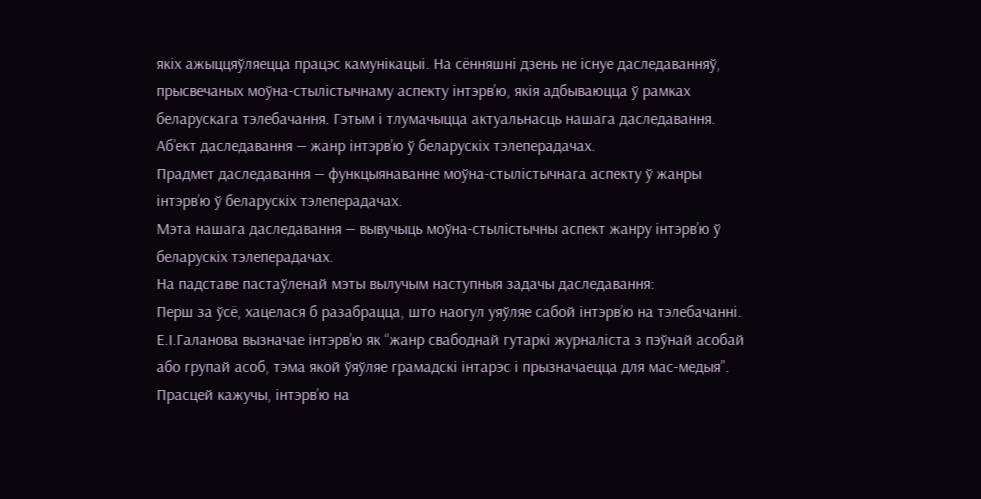якіх ажыццяўляецца працэс камунікацыі. На сённяшні дзень не існуе даследаванняў, прысвечаных моўна-стылістычнаму аспекту інтэрв’ю, якія адбываюцца ў рамках беларускага тэлебачання. Гэтым і тлумачыцца актуальнасць нашага даследавання.
Аб’ект даследавання — жанр інтэрв’ю ў беларускіх тэлеперадачах.
Прадмет даследавання — функцыянаванне моўна-стылістычнага аспекту ў жанры інтэрв’ю ў беларускіх тэлеперадачах.
Мэта нашага даследавання — вывучыць моўна-стылістычны аспект жанру інтэрв’ю ў беларускіх тэлеперадачах.
На падставе пастаўленай мэты вылучым наступныя задачы даследавання:
Перш за ўсё, хацелася б разабрацца, што наогул уяўляе сабой інтэрв’ю на тэлебачанні. Е.І.Галанова вызначае інтэрв’ю як “жанр свабоднай гутаркі журналіста з пэўнай асобай або групай асоб, тэма якой ўяўляе грамадскі інтарэс і прызначаецца для мас-медыя”. Прасцей кажучы, інтэрв’ю на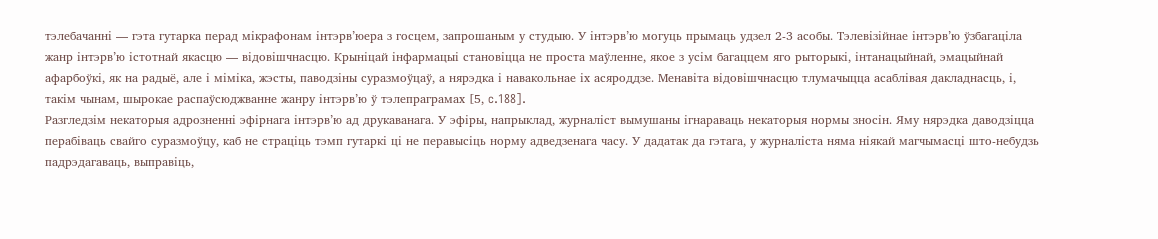тэлебачанні — гэта гутарка перад мікрафонам інтэрв’юера з госцем, запрошаным у студыю. У інтэрв’ю могуць прымаць удзел 2-3 асобы. Тэлевізійнае інтэрв’ю ўзбагаціла жанр інтэрв’ю істотнай якасцю — відовішчнасцю. Крыніцай інфармацыі становіцца не проста маўленне, якое з усім багаццем яго рыторыкі, інтанацыйнай, эмацыйнай афарбоўкі, як на радыё, але і міміка, жэсты, паводзіны суразмоўцаў, а нярэдка і навакольнае іх асяроддзе. Менавіта відовішчнасцю тлумачыцца асаблівая дакладнасць, і, такім чынам, шырокае распаўсюджванне жанру інтэрв’ю ў тэлепраграмах [5, c.188].
Разгледзім некаторыя адрозненні эфірнага інтэрв’ю ад друкаванага. У эфіры, напрыклад, журналіст вымушаны ігнараваць некаторыя нормы зносін. Яму нярэдка даводзіцца перабіваць свайго суразмоўцу, каб не страціць тэмп гутаркі ці не перавысіць норму адведзенага часу. У дадатак да гэтага, у журналіста няма ніякай магчымасці што-небудзь падрэдагаваць, выправіць,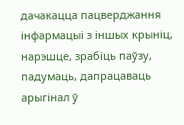дачакацца пацверджання інфармацыі з іншых крыніц, нарэшце, зрабіць паўзу, падумаць, дапрацаваць арыгінал ў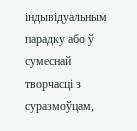індывідуальным парадку або ў сумеснай творчасці з суразмоўцам,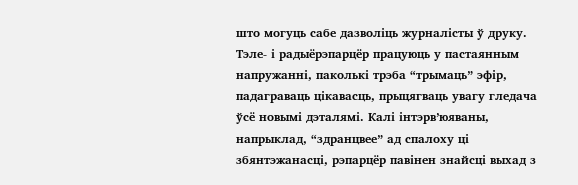што могуць сабе дазволіць журналісты ў друку. Тэле- і радыёрэпарцёр працуюць у пастаянным напружанні, паколькі трэба “трымаць” эфір, падаграваць цікавасць, прыцягваць увагу гледача ўсё новымі дэталямі. Калі інтэрв’юяваны, напрыклад, “здранцвее” ад спалоху ці збянтэжанасці, рэпарцёр павінен знайсці выхад з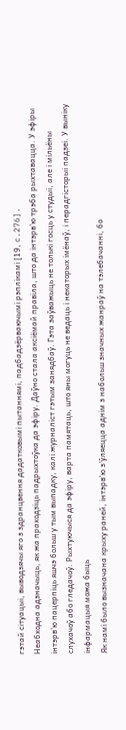гэтай сітуацыі, выводзячы яго з здранцвення дадатковымі пытаннямі, падбадзёрваючымі рэплікамі [19, c.276].
Неабходна адзначыць, як жа праходзіць падрыхтоўка да эфіру. Даўно стала аксіёмай правіла, што да інтэрв’ю трэба рыхтавацца. У эфіры інтэрв’ю пацерпіць яшчэ больш у тым выпадку, калі журналіст гэтым занядбаў. Гэта заўважыць не толькі госць у студыі, але і мільёны слухачоў або гледачоў. Рыхтуючыся да эфіру, варта памятаць, што яны могуць не ведаць і некаторых імёнаў, і перадгісторыі падзеі. У выніку інфармацыя можа быць
Як намі было вызначана крыху раней, інтэрв’ю з’ўляецца аднім з набольш значных жанраў на тэлебачанні, бо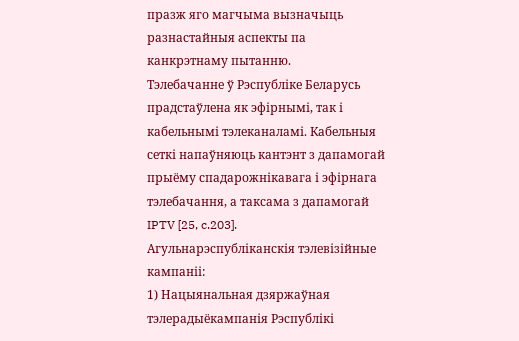празж яго магчыма вызначыць разнастайныя аспекты па канкрэтнаму пытанню.
Тэлебачанне ў Рэспубліке Беларусь прадстаўлена як эфірнымі, так і кабельнымі тэлеканаламі. Кабельныя сеткі напаўняюць кантэнт з дапамогай прыёму спадарожнікавага і эфірнага тэлебачання, а таксама з дапамогай IPTV [25, c.203].
Агульнарэспубліканскія тэлевізійные кампаніі:
1) Нацыянальная дзяржаўная тэлерадыёкампанія Рэспублікі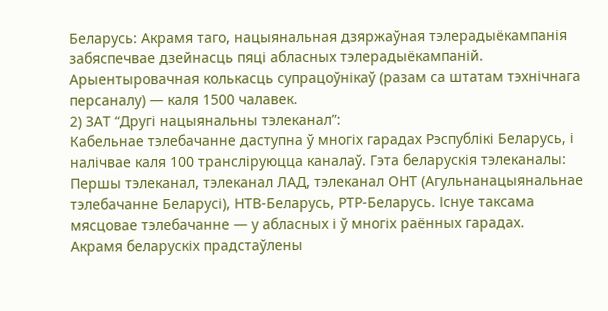Беларусь: Акрамя таго, нацыянальная дзяржаўная тэлерадыёкампанія забяспечвае дзейнасць пяці абласных тэлерадыёкампаній.
Арыентыровачная колькасць супрацоўнікаў (разам са штатам тэхнічнага персаналу) — каля 1500 чалавек.
2) ЗАТ “Другі нацыянальны тэлеканал”:
Кабельнае тэлебачанне даступна ў многіх гарадах Рэспублікі Беларусь, і налічвае каля 100 трансліруюцца каналаў. Гэта беларускія тэлеканалы: Першы тэлеканал, тэлеканал ЛАД, тэлеканал ОНТ (Агульнанацыянальнае тэлебачанне Беларусі), НТВ-Беларусь, РТР-Беларусь. Існуе таксама мясцовае тэлебачанне — у абласных і ў многіх раённых гарадах.
Акрамя беларускіх прадстаўлены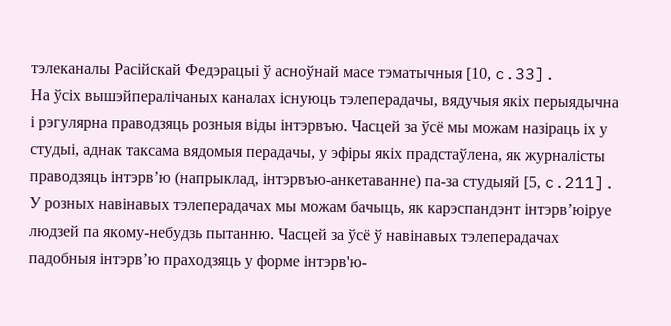тэлеканалы Расійскай Федэрацыі ў асноўнай масе тэматычныя [10, c.33].
На ўсіх вышэйпералічаных каналах існуюць тэлеперадачы, вядучыя якіх перыядычна і рэгулярна праводзяць розныя віды інтэрвъю. Часцей за ўсё мы можам назіраць іх у студыі, аднак таксама вядомыя перадачы, у эфіры якіх прадстаўлена, як журналісты праводзяць інтэрв’ю (напрыклад, інтэрвъю-анкетаванне) па-за студыяй [5, c.211].
У розных навінавых тэлеперадачах мы можам бачыць, як карэспандэнт інтэрв’юіруе людзей па якому-небудзь пытанню. Часцей за ўсё ў навінавых тэлеперадачах падобныя інтэрв’ю праходзяць у форме інтэрв'ю-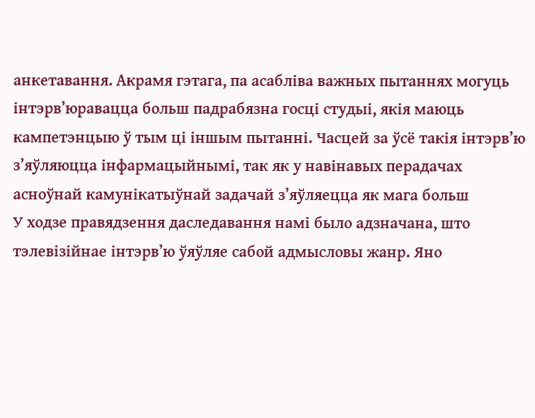анкетавання. Акрамя гэтага, па асабліва важных пытаннях могуць інтэрв’юравацца больш падрабязна госці студыі, якія маюць кампетэнцыю ў тым ці іншым пытанні. Часцей за ўсё такія інтэрв’ю з’яўляюцца інфармацыйнымі, так як у навінавых перадачах асноўнай камунікатыўнай задачай з’яўляецца як мага больш
У ходзе правядзення даследавання намі было адзначана, што тэлевізійнае інтэрв’ю ўяўляе сабой адмысловы жанр. Яно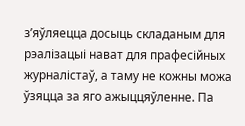з’яўляецца досыць складаным для рэалізацыі нават для прафесійных журналістаў, а таму не кожны можа ўзяцца за яго ажыццяўленне. Па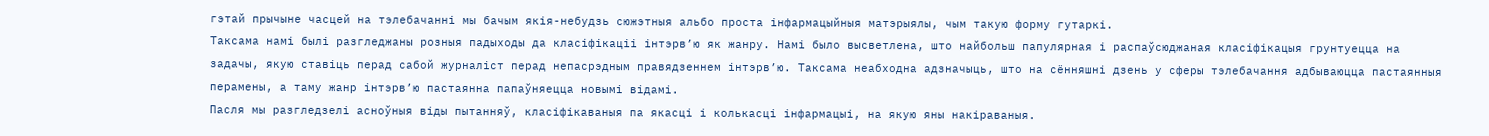гэтай прычыне часцей на тэлебачанні мы бачым якія-небудзь сюжэтныя альбо проста інфармацыйныя матэрыялы, чым такую форму гутаркі.
Таксама намі былі разгледжаны розныя падыходы да класіфікаціі інтэрв’ю як жанру. Намі было высветлена, што найбольш папулярная і распаўсюджаная класіфікацыя грунтуецца на задачы, якую ставіць перад сабой журналіст перад непасрэдным правядзеннем інтэрв’ю. Таксама неабходна адзначыць, што на сённяшні дзень у сферы тэлебачання адбываюцца пастаянныя перамены, а таму жанр інтэрв’ю пастаянна папаўняецца новымі відамі.
Пасля мы разгледзелі асноўныя віды пытанняў, класіфікаваныя па якасці і колькасці інфармацыі, на якую яны накіраваныя.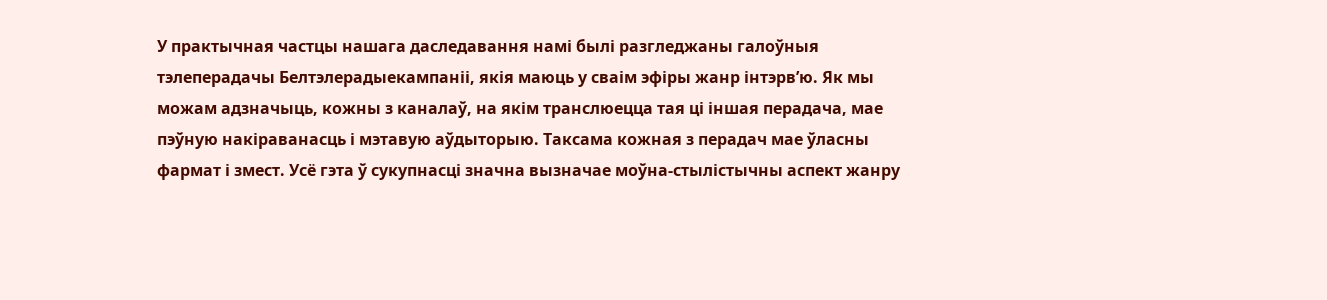У практычная частцы нашага даследавання намі былі разгледжаны галоўныя тэлеперадачы Белтэлерадыекампаніі, якія маюць у сваім эфіры жанр інтэрв’ю. Як мы можам адзначыць, кожны з каналаў, на якім транслюецца тая ці іншая перадача, мае пэўную накіраванасць і мэтавую аўдыторыю. Таксама кожная з перадач мае ўласны фармат і змест. Усё гэта ў сукупнасці значна вызначае моўна-стылістычны аспект жанру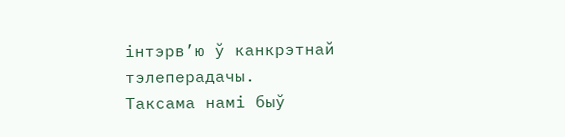інтэрв’ю ў канкрэтнай тэлеперадачы.
Таксама намі быў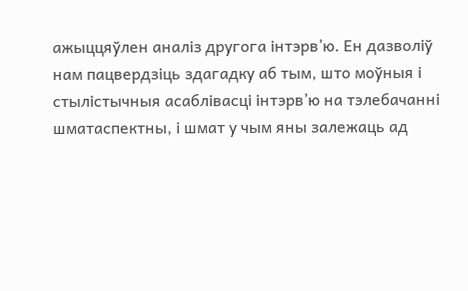ажыццяўлен аналіз другога інтэрв’ю. Ен дазволіў нам пацвердзіць здагадку аб тым, што моўныя і стылістычныя асаблівасці інтэрв’ю на тэлебачанні шматаспектны, і шмат у чым яны залежаць ад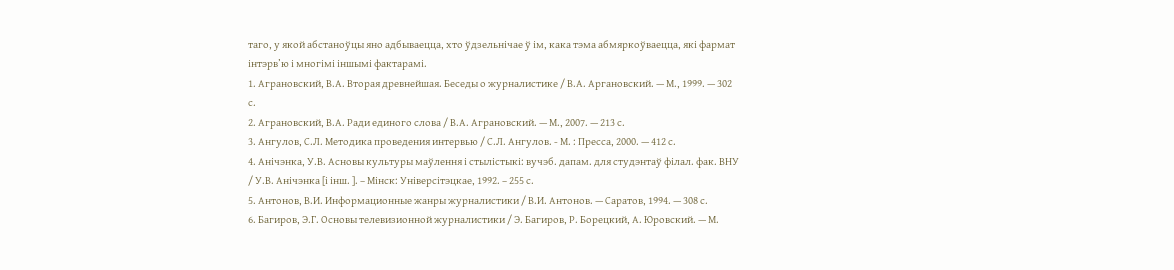таго, у якой абстаноўцы яно адбываецца, хто ўдзельнічае ў ім, кака тэма абмяркоўваецца, які фармат інтэрв’ю і многімі іншымі фактарамі.
1. Аграновский, В.А. Вторая древнейшая. Беседы о журналистике / В.А. Аргановский. — М., 1999. — 302 с.
2. Аграновский, В.А. Ради единого слова / В.А. Аграновский. — М., 2007. — 213 с.
3. Ангулов, С.Л. Методика проведения интервью / С.Л. Ангулов. - М. : Пресса, 2000. — 412 с.
4. Анічэнка, У.В. Асновы культуры маўлення і стылістыкі: вучэб. дапам. для студэнтаў філал. фак. ВНУ / У.В. Анічэнка [і інш. ]. – Мінск: Універсітэцкае, 1992. – 255 с.
5. Антонов, В.И. Информационные жанры журналистики / В.И. Антонов. — Саратов, 1994. — 308 с.
6. Багиров, Э.Г. Основы телевизионной журналистики / Э. Багиров, Р. Борецкий, А. Юровский. — М.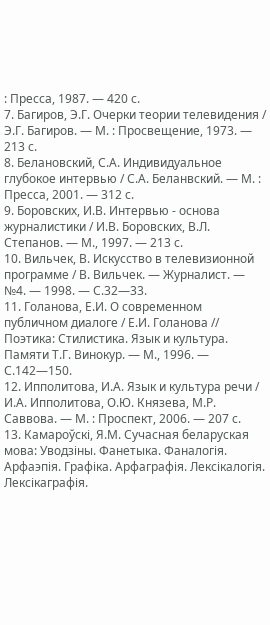: Пресса, 1987. — 420 с.
7. Багиров, Э.Г. Очерки теории телевидения / Э.Г. Багиров. — М. : Просвещение, 1973. — 213 с.
8. Белановский, С.А. Индивидуальное глубокое интервью / С.А. Беланвский. — М. : Пресса, 2001. — 312 с.
9. Боровских, И.В. Интервью - основа журналистики / И.В. Боровских, В.Л. Степанов. — М., 1997. — 213 с.
10. Вильчек, В. Искусство в телевизионной программе / В. Вильчек. — Журналист. — №4. — 1998. — С.32—33.
11. Голанова, Е.И. О современном публичном диалоге / Е.И. Голанова // Поэтика: Стилистика. Язык и культура. Памяти Т.Г. Винокур. — М., 1996. — С.142—150.
12. Ипполитова, И.А. Язык и культура речи / И.А. Ипполитова, О.Ю. Князева, М.Р. Саввова. — М. : Проспект, 2006. — 207 с.
13. Камароўскі, Я.М. Сучасная беларуская мова: Уводзіны. Фанетыка. Фаналогія. Арфаэпія. Графіка. Арфаграфія. Лексікалогія. Лексікаграфія.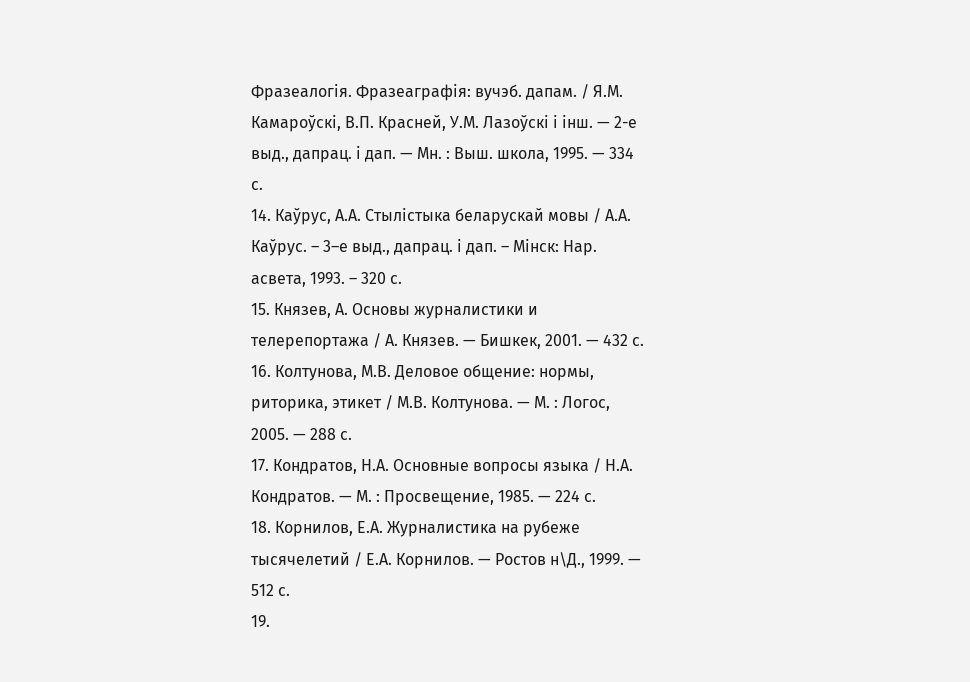Фразеалогія. Фразеаграфія: вучэб. дапам. / Я.М. Камароўскі, В.П. Красней, У.М. Лазоўскі і інш. — 2-е выд., дапрац. і дап. — Мн. : Выш. школа, 1995. — 334 с.
14. Каўрус, А.А. Стылістыка беларускай мовы / А.А. Каўрус. – 3–е выд., дапрац. і дап. – Мінск: Нар. асвета, 1993. – 320 с.
15. Князев, А. Основы журналистики и телерепортажа / А. Князев. — Бишкек, 2001. — 432 с.
16. Колтунова, М.В. Деловое общение: нормы, риторика, этикет / М.В. Колтунова. — М. : Логос, 2005. — 288 с.
17. Кондратов, Н.А. Основные вопросы языка / Н.А. Кондратов. — М. : Просвещение, 1985. — 224 с.
18. Корнилов, Е.А. Журналистика на рубеже тысячелетий / Е.А. Корнилов. — Ростов н\Д., 1999. — 512 с.
19.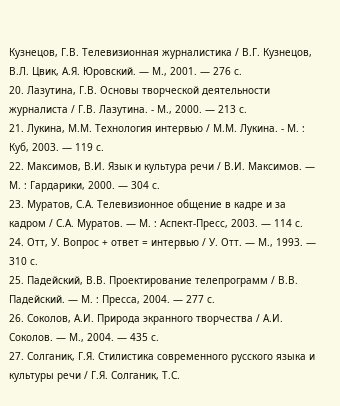Кузнецов, Г.В. Телевизионная журналистика / В.Г. Кузнецов, В.Л. Цвик, А.Я. Юровский. — М., 2001. — 276 с.
20. Лазутина, Г.В. Основы творческой деятельности журналиста / Г.В. Лазутина. - М., 2000. — 213 с.
21. Лукина, М.М. Технология интервью / М.М. Лукина. - М. : Куб, 2003. — 119 с.
22. Максимов, В.И. Язык и культура речи / В.И. Максимов. — М. : Гардарики, 2000. — 304 с.
23. Муратов, С.А. Телевизионное общение в кадре и за кадром / С.А. Муратов. — М. : Аспект-Пресс, 2003. — 114 с.
24. Отт, У. Вопрос + ответ = интервью / У. Отт. — М., 1993. — 310 с.
25. Падейский, В.В. Проектирование телепрограмм / В.В. Падейский. — М. : Пресса, 2004. — 277 с.
26. Соколов, А.И. Природа экранного творчества / А.И. Соколов. — М., 2004. — 435 с.
27. Солганик, Г.Я. Стилистика современного русского языка и культуры речи / Г.Я. Солганик, Т.С.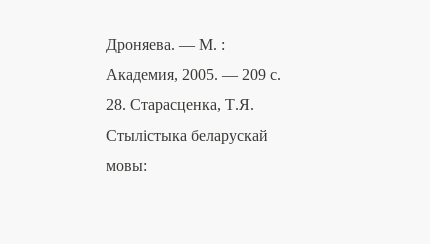Дроняева. — М. : Академия, 2005. — 209 с.
28. Старасценка, Т.Я. Стылістыка беларускай мовы: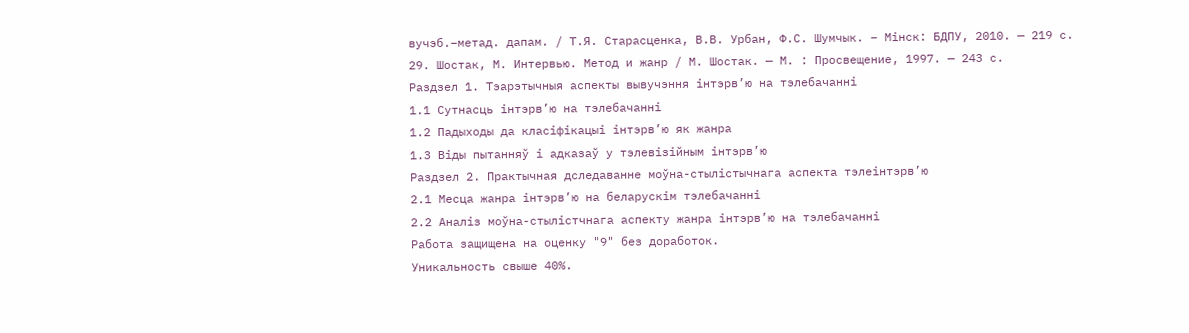вучэб.–метад. дапам. / Т.Я. Старасценка, В.В. Урбан, Ф.С. Шумчык. – Мінск: БДПУ, 2010. — 219 с.
29. Шостак, М. Интервью. Метод и жанр / М. Шостак. — М. : Просвещение, 1997. — 243 с.
Раздзел 1. Тэарэтычныя аспекты вывучэння інтэрв’ю на тэлебачанні
1.1 Сутнасць інтэрв’ю на тэлебачанні
1.2 Падыходы да класіфікацыі інтэрв’ю як жанра
1.3 Віды пытанняў і адказаў у тэлевізійным інтэрв’ю
Раздзел 2. Практычная дследаванне моўна-стылістычнага аспекта тэлеінтэрв’ю
2.1 Месца жанра інтэрв’ю на беларускім тэлебачанні
2.2 Аналіз моўна-стылістчнага аспекту жанра інтэрв’ю на тэлебачанні
Работа защищена на оценку "9" без доработок.
Уникальность свыше 40%.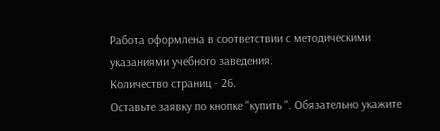Работа оформлена в соответствии с методическими указаниями учебного заведения.
Количество страниц - 26.
Оставьте заявку по кнопке "купить ". Обязательно укажите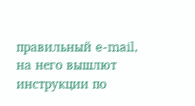правильный e-mail, на него вышлют инструкции по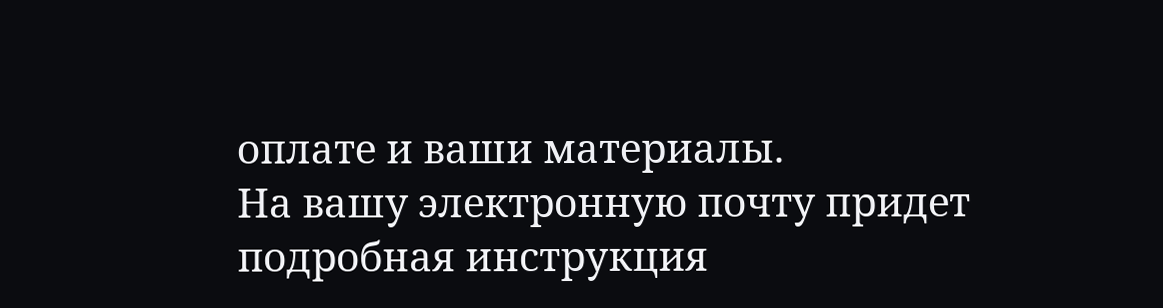оплате и ваши материалы.
На вашу электронную почту придет подробная инструкция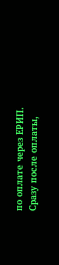по оплате через ЕРИП.
Сразу после оплаты,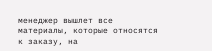менеджер вышлет все материалы, которые относятся к заказу, на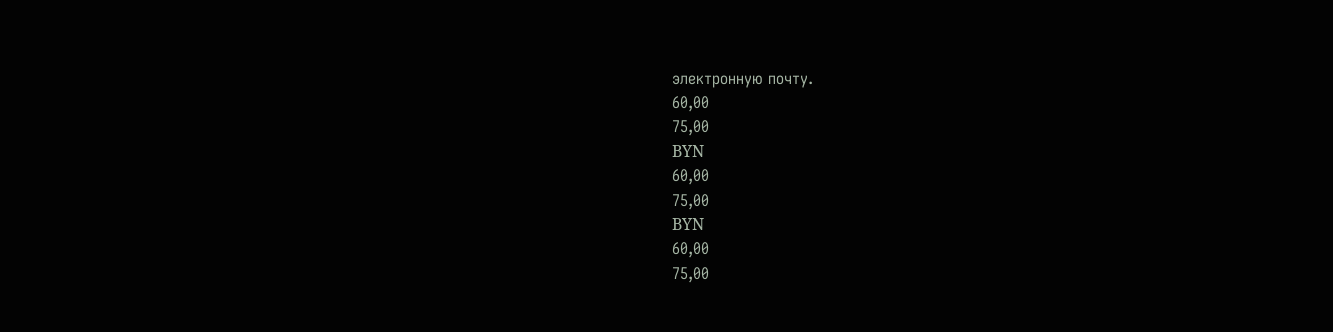электронную почту.
60,00
75,00
BYN
60,00
75,00
BYN
60,00
75,00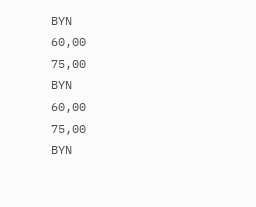BYN
60,00
75,00
BYN
60,00
75,00
BYN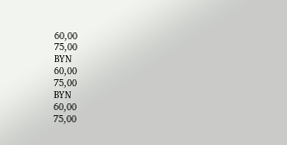60,00
75,00
BYN
60,00
75,00
BYN
60,00
75,00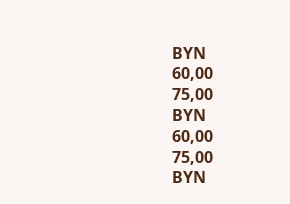BYN
60,00
75,00
BYN
60,00
75,00
BYN